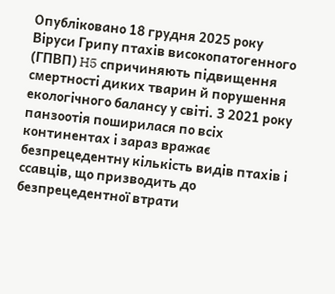Опубліковано 18 грудня 2025 року
Віруси Грипу птахів високопатогенного (ГПВП) H5 спричиняють підвищення смертності диких тварин й порушення екологічного балансу у світі. З 2021 року панзоотія поширилася по всіх континентах і зараз вражає безпрецедентну кількість видів птахів і ссавців, що призводить до безпрецедентної втрати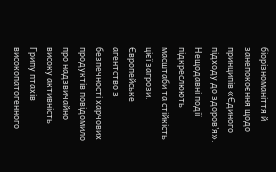біорізноманіття й занепокоєння щодо принципів «Єдиного підходу до здоров’я».
Нещодавні події підкреслюють масштаби та стійкість цієї загрози. Європейське агентство з безпечності харчових продуктів повідомило про надзвичайно високу активність Грипу птахів високопатогенного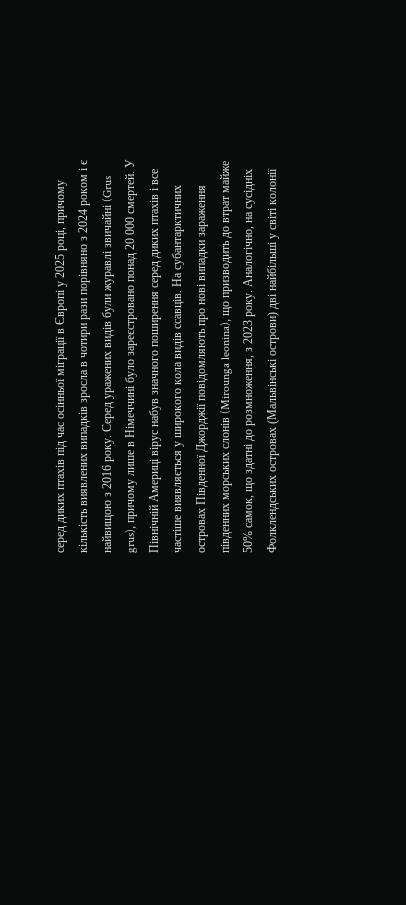серед диких птахів під час осінньої міграції в Європі у 2025 році, причому кількість виявлених випадків зросла в чотири рази порівняно з 2024 роком і є найвищою з 2016 року. Серед уражених видів були журавлі звичайні (Grus grus), причому лише в Німеччині було зареєстровано понад 20 000 смертей. У Північній Америці вірус набув значного поширення серед диких птахів і все частіше виявляється у широкого кола видів ссавців. На субантарктичних островах Південної Джорджії повідомляють про нові випадки зараження південних морських слонів (Mirounga leonina), що призводить до втрат майже 50% самок, що здатні до розмноження, з 2023 року. Аналогічно, на сусідніх Фолклендських островах (Мальвінські острови) дві найбільші у світі колонії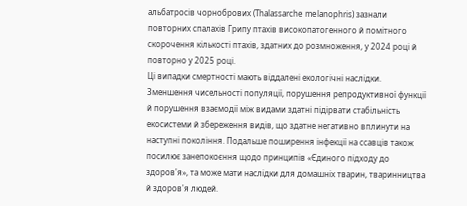альбатросів чорнобрових (Thalassarche melanophris) зазнали повторних спалахів Грипу птахів високопатогенного й помітного скорочення кількості птахів, здатних до розмноження, у 2024 році й повторно у 2025 році.
Ці випадки смертності мають віддалені екологічні наслідки. Зменшення чисельності популяції, порушення репродуктивної функції й порушення взаємодії між видами здатні підірвати стабільність екосистеми й збереження видів, що здатне негативно вплинути на наступні покоління. Подальше поширення інфекції на ссавців також посилює занепокоєння щодо принципів «Єдиного підходу до здоров'я», та може мати наслідки для домашніх тварин, тваринництва й здоров'я людей.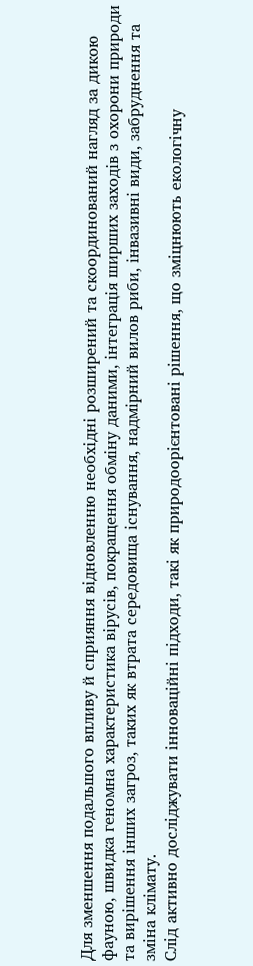Для зменшення подальшого впливу й сприяння відновленню необхідні розширений та скоординований нагляд за дикою фауною, швидка геномна характеристика вірусів, покращення обміну даними, інтеграція ширших заходів з охорони природи та вирішення інших загроз, таких як втрата середовища існування, надмірний вилов риби, інвазивні види, забруднення та зміна клімату.
Слід активно досліджувати інноваційні підходи, такі як природоорієнтовані рішення, що зміцнюють екологічну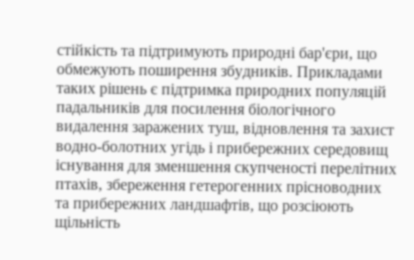стійкість та підтримують природні бар'єри, що обмежують поширення збудників. Прикладами таких рішень є підтримка природних популяцій падальників для посилення біологічного видалення заражених туш, відновлення та захист водно-болотних угідь і прибережних середовищ існування для зменшення скупченості перелітних птахів, збереження гетерогенних прісноводних та прибережних ландшафтів, що розсіюють щільність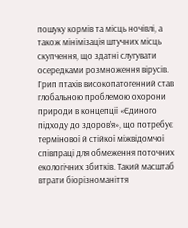пошуку кормів та місць ночівлі, а також мінімізація штучних місць скупчення, що здатні слугувати осередками розмноження вірусів.
Грип птахів високопатогенний став глобальною проблемою охорони природи в концепції «Єдиного підходу до здоров’я», що потребує термінової й стійкої міжвідомчої співпраці для обмеження поточних екологічних збитків. Такий масштаб втрати біорізноманіття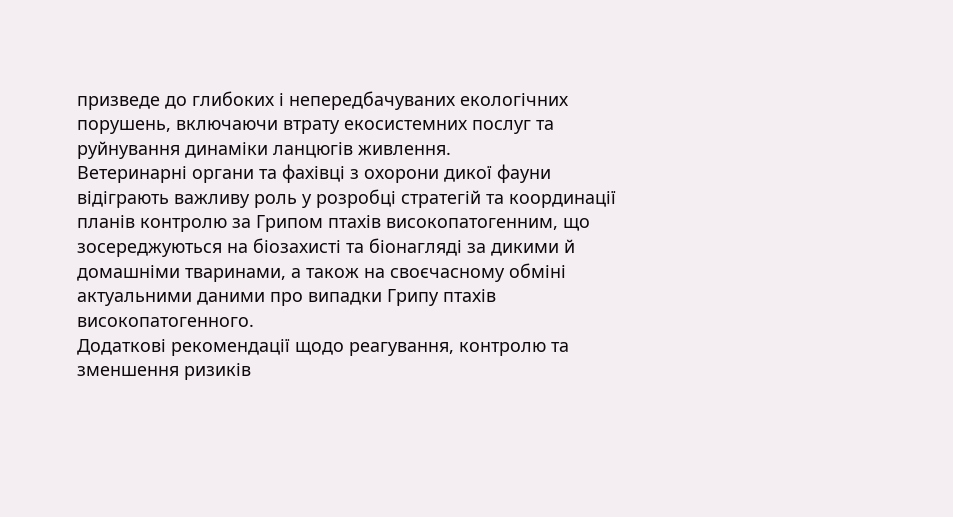призведе до глибоких і непередбачуваних екологічних порушень, включаючи втрату екосистемних послуг та руйнування динаміки ланцюгів живлення.
Ветеринарні органи та фахівці з охорони дикої фауни відіграють важливу роль у розробці стратегій та координації планів контролю за Грипом птахів високопатогенним, що зосереджуються на біозахисті та біонагляді за дикими й домашніми тваринами, а також на своєчасному обміні актуальними даними про випадки Грипу птахів високопатогенного.
Додаткові рекомендації щодо реагування, контролю та зменшення ризиків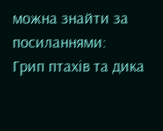можна знайти за посиланнями:
Грип птахів та дика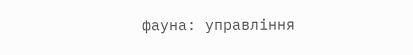фауна: управління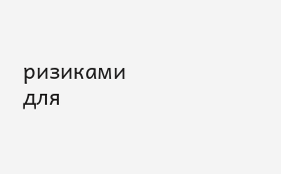ризиками для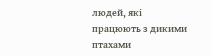людей, які працюють з дикими птахами